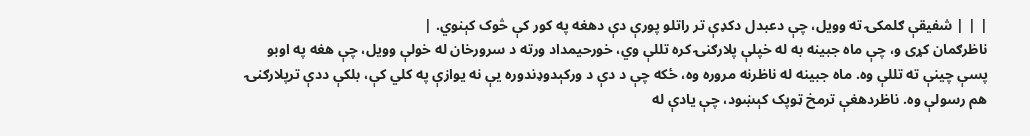| | | شفيقې ګلمکۍ ته وويل، چې دعبدل دکډې تر راتلو پورې دې دهغه په کور کې څوک کېنوي. |
ناظرګمان کړی و، چې ماه جبينه به له خپلې پلارګنۍ کره تللې وي، خورحيمداد ورته د سرورخان له خولې وويل، چې هغه په اوبو پسې چينې ته تللې وه. ماه جبينه له ناظرنه مروره وه، ځکه چې د دې د ورکېدوډندوره يې نه يوازې په کلي کې، بلکې ددې ترپلارګنۍ هم رسولې وه. ناظردهغې ترمخ ټوپک کېښود، چې يادې له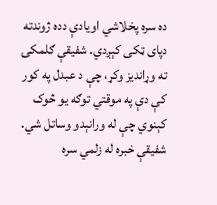ده سره پخلاشي اويادې دده ژوندته دپای ټکی کېږدي. شفيقې ګلمکۍ ته وړانديز وکړ، چې د عبدل په کور کې دې په موقتي توګه يو څوک کېنوي چې له ورانېدو وساتل شي. شفيقې خبره له زلمي سره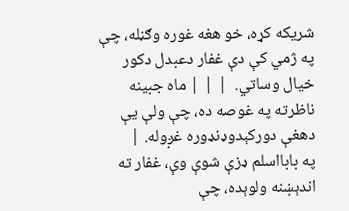شريکه کړه، خو هغه غوره وګڼله، چې په ژمي کې دې غفار دعبدل دکور خيال وساتي.  | | | ماه جبينه ناظرته په غوصه ده، چې ولې يې دهغې دورکېدوډنډوره غږوله. |
په بابااسلم ډزې شوې وې، غفار ته اندېښنه ولوېده، چې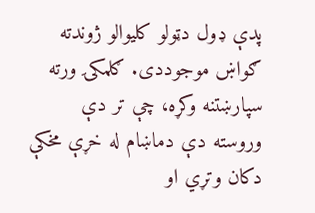پدې ډول دټولو کليوالو ژوندته ګواښ موجوددی. ګلمکۍ ورته سپارښتنه وکړه، چې تر دې وروسته دې دماښام له خړې مخکې دکان وتړي او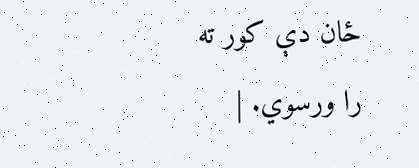ځان دې کور ته را ورسوي. |